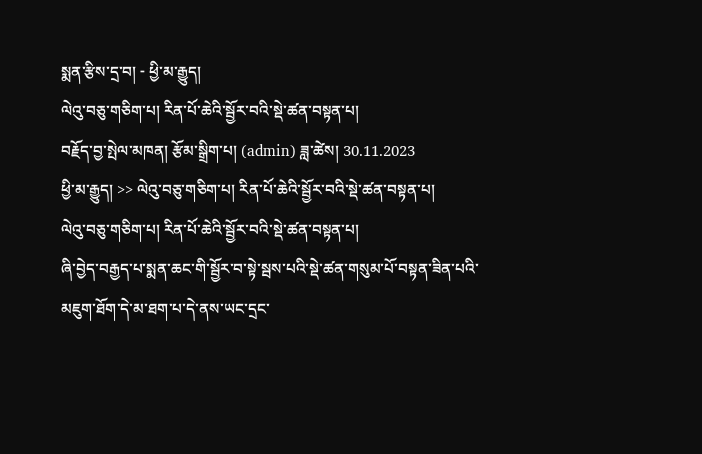སྨན་རྩིས་དྲ་བ། - ཕྱི་མ་རྒྱུད།
ལེའུ་བཅུ་གཅིག་པ། རིན་པོ་ཆེའི་སྦྱོར་བའི་སྡེ་ཚན་བསྟན་པ།
བརྗོད་བྱ་སྤེལ་མཁན། རྩོམ་སྒྲིག་པ། (admin) ཟླ་ཚེས། 30.11.2023
ཕྱི་མ་རྒྱུད། >> ལེའུ་བཅུ་གཅིག་པ། རིན་པོ་ཆེའི་སྦྱོར་བའི་སྡེ་ཚན་བསྟན་པ།
ལེའུ་བཅུ་གཅིག་པ། རིན་པོ་ཆེའི་སྦྱོར་བའི་སྡེ་ཚན་བསྟན་པ།
ཞི་བྱེད་བརྒྱད་པ་སྨན་ཆང་གི་སྦྱོར་བ་སྟེ་སྦས་པའི་སྡེ་ཚན་གསུམ་པོ་བསྟན་ཟིན་པའི་མཇུག་ཐོག་དེ་མ་ཐག་པ་དེ་ནས་ཡང་དྲང་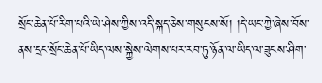སྲོང་ཆེན་པོ་རིག་པའི་ཡེ་ཤེས་ཀྱིས་འདི་སྐད་ཅེས་གསུངས་སོ། །དེ་ཡང་ཀྱེ་ཞེས་བོས་ནས་དྲང་སྲོང་ཆེན་པོ་ཡིད་ལས་སྐྱེས་ལེགས་པར་རབ་ཏུ་ཉོན་ལ་ཡིད་ལ་ཟུངས་ཤིག་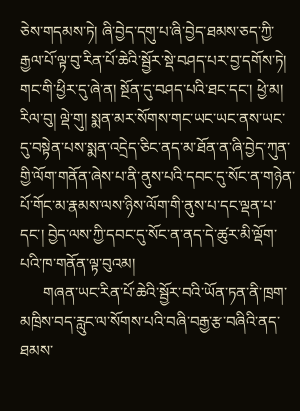ཅེས་གདམས་ཏེ། ཞི་བྱེད་དགུ་པ་ཞི་བྱེད་ཐམས་ཅད་ཀྱི་རྒྱལ་པོ་ལྟ་བུ་རིན་པོ་ཆེའི་སྦྱོར་སྡེ་བཤད་པར་བྱ་དགོས་ཏེ། གང་གི་ཕྱིར་དུ་ཞེ་ན། སྔོན་དུ་བཤད་པའི་ཐང་དང་། ཕྱེ་མ། རིལ་བུ། ལྡེ་གུ། སྨན་མར་སོགས་གང་ཡང་ཡང་ནས་ཡང་དུ་བསྟེན་པས་སྨན་འདྲེད་ཅིང་ནད་མ་ཐོན་ན་ཞི་བྱེད་ཀུན་གྱི་ལོག་གནོན་ཞེས་པ་ནི་ནུས་པའི་དབང་དུ་སོང་ན་གཉེན་པོ་གོང་མ་རྣམས་ལས་ཉིས་ལོག་གི་ནུས་པ་དང་ལྡན་པ་དང་། བྱེད་ལས་ཀྱི་དབང་དུ་སོང་ན་ནད་དེ་ཚུར་མི་ལྡོག་པའི་ཁ་གནོན་ལྟ་བུའམ།
      གཞན་ཡང་རིན་པོ་ཆེའི་སྦྱོར་བའི་ཡོན་ཏན་ནི་ཁྲག་མཁྲིས་བད་རླུང་ལ་སོགས་པའི་བཞི་བརྒྱ་རྩ་བཞིའི་ནད་ཐམས་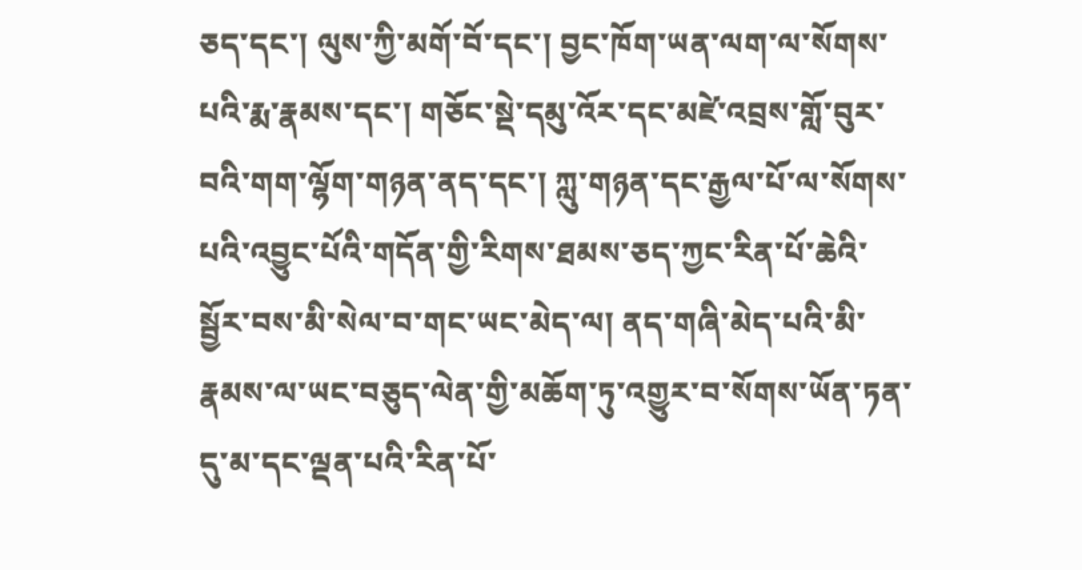ཅད་དང་། ལུས་ཀྱི་མགོ་བོ་དང་། བྱང་ཁོག་ཡན་ལག་ལ་སོགས་པའི་རྨ་རྣམས་དང་། གཅོང་སྡེ་དམུ་འོར་དང་མཛེ་འབྲས་གློ་བུར་བའི་གག་ལྷོག་གཉན་ནད་དང་། ཀླུ་གཉན་དང་རྒྱལ་པོ་ལ་སོགས་པའི་འབྱུང་པོའི་གདོན་གྱི་རིགས་ཐམས་ཅད་ཀྱང་རིན་པོ་ཆེའི་སྦྱོར་བས་མི་སེལ་བ་གང་ཡང་མེད་ལ། ནད་གཞི་མེད་པའི་མི་རྣམས་ལ་ཡང་བཅུད་ལེན་གྱི་མཆོག་ཏུ་འགྱུར་བ་སོགས་ཡོན་ཏན་དུ་མ་དང་ལྡན་པའི་རིན་པོ་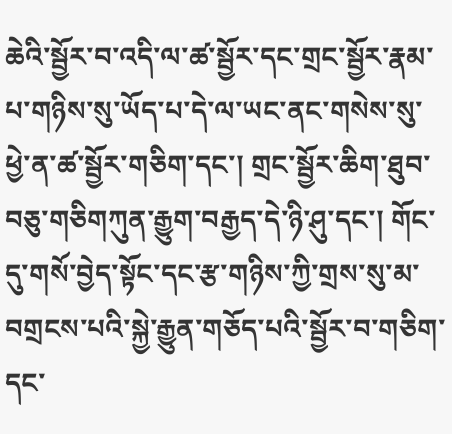ཆེའི་སྦྱོར་བ་འདི་ལ་ཚ་སྦྱོར་དང་གྲང་སྦྱོར་རྣམ་པ་གཉིས་སུ་ཡོད་པ་དེ་ལ་ཡང་ནང་གསེས་སུ་ཕྱེ་ན་ཚ་སྦྱོར་གཅིག་དང་། གྲང་སྦྱོར་ཆིག་ཐུབ་བཅུ་གཅིགཀུན་རྒྱུག་བརྒྱད་དེ་ཉི་ཤུ་དང་། གོང་དུ་གསོ་བྱེད་སྟོང་དང་རྩ་གཉིས་ཀྱི་གྲས་སུ་མ་བགྲངས་པའི་སྐྱེ་རྒྱུན་གཅོད་པའི་སྦྱོར་བ་གཅིག་དང་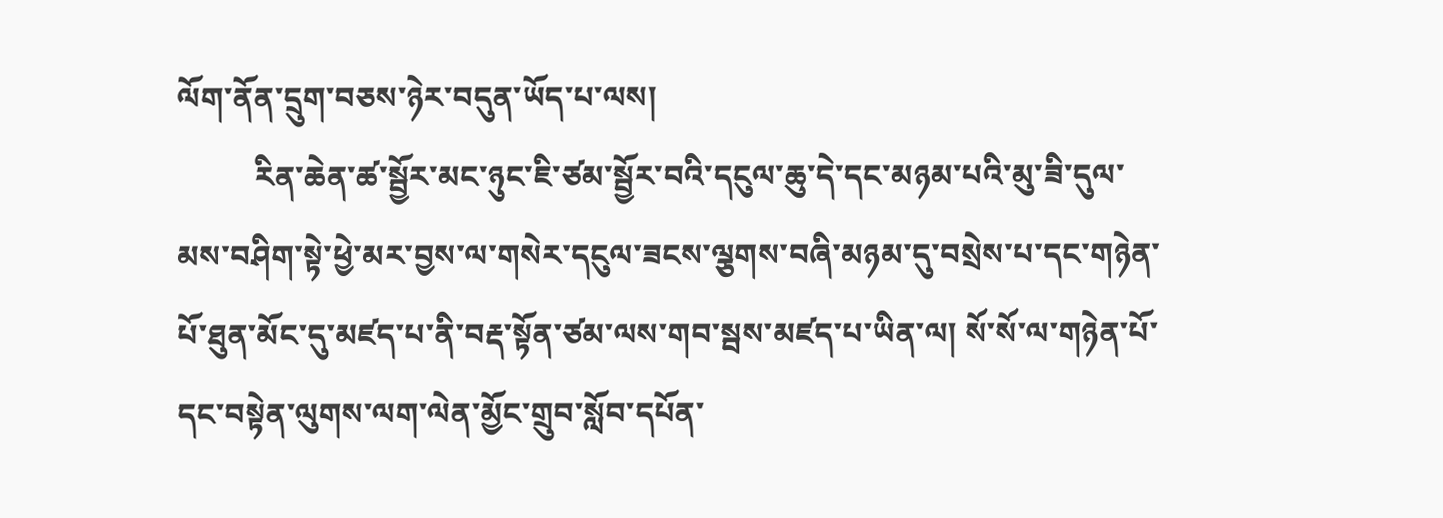ལོག་ནོན་དྲུག་བཅས་ཉེར་བདུན་ཡོད་པ་ལས།
          རིན་ཆེན་ཚ་སྦྱོར་མང་ཉུང་ཇི་ཙམ་སྦྱོར་བའི་དངུལ་ཆུ་དེ་དང་མཉམ་པའི་མུ་ཟི་དུལ་མས་བཤིག་སྟེ་ཕྱེ་མར་བྱས་ལ་གསེར་དངུལ་ཟངས་ལྕགས་བཞི་མཉམ་དུ་བསྲེས་པ་དང་གཉེན་པོ་ཐུན་མོང་དུ་མཛད་པ་ནི་བརྡ་སྟོན་ཙམ་ལས་གབ་སྦས་མཛད་པ་ཡིན་ལ། སོ་སོ་ལ་གཉེན་པོ་དང་བསྟེན་ལུགས་ལག་ལེན་མྱོང་གྲུབ་སློབ་དཔོན་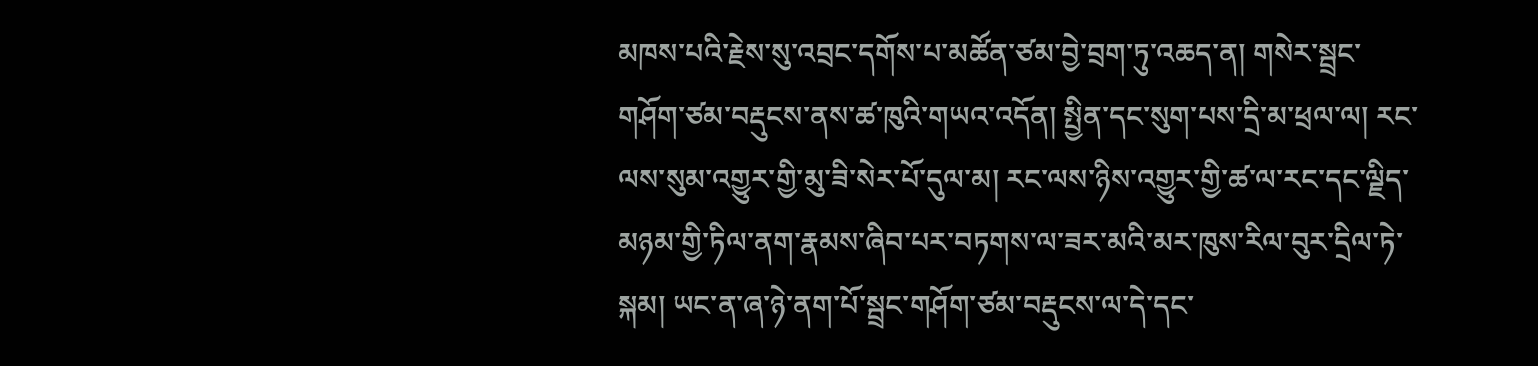མཁས་པའི་རྗེས་སུ་འབྲང་དགོས་པ་མཚོན་ཙམ་བྱེ་བྲག་ཏུ་འཆད་ན། གསེར་སྦྲང་གཤོག་ཙམ་བརྡུངས་ནས་ཚ་ཁུའི་གཡའ་འདོན། སྤྱིན་དང་སུག་པས་དྲི་མ་ཕྲལ་ལ། རང་ལས་སུམ་འགྱུར་གྱི་མུ་ཟི་སེར་པོ་དུལ་མ། རང་ལས་ཉིས་འགྱུར་གྱི་ཚ་ལ་རང་དང་ལྗིད་མཉམ་གྱི་ཏིལ་ནག་རྣམས་ཞིབ་པར་བཏགས་ལ་ཟར་མའི་མར་ཁུས་རིལ་བུར་དྲིལ་ཏེ་སྐམ། ཡང་ན་ཞ་ཉེ་ནག་པོ་སྦྲང་གཤོག་ཙམ་བརྡུངས་ལ་དེ་དང་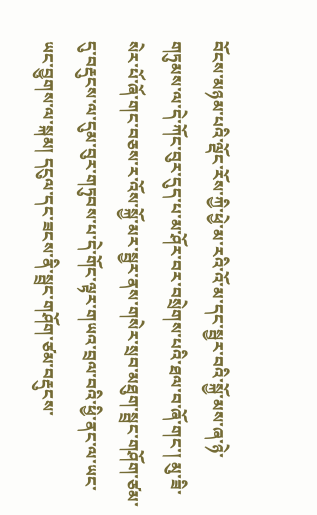བོངས་མཉམ་པའི་ལྡོང་རོས་ཀྱི་ཕྱེ་མ་རའི་འོ་མ་དང་སྦྱར་བའི་སྐྱོ་མས་ཞ་ཉེ་གཏུམས་ལ་དེ་ཀོང་བུར་དུད་པ་མ་ཤོར་བར་བསྲེགས་པའི་ཐལ་བ་ཞོ་གང་། མུ་ཟི་སེར་པོ་ཞོ་གང་བཅས་ར་འོས་སྐྱོ་མར་སྦྱར་ནས་གསེར་སྲབ་མཐུག་སྦྲང་གཤོག་ཙམ་དུ་བརྡུངས་ལ་དུམ་བུར་གཏུབས་པ་དེ་གོང་ལྟར་གཡའ་བྲལ་བའི་ཕྱི་ནང་ལ་ཡང་ཡང་བྱུགས་ལ་སྐམ། དངུལ་དང་ཟངས་ནི་སྦྲང་གཤོག་ཙམ་བརྡུངས་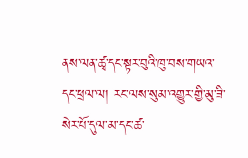ནས་ལན་ཚྭ་དང་སྟར་བུའི་ཁུ་བས་གཡའ་དང་ཕྲལ་ལ། རང་ལས་སུམ་འགྱུར་གྱི་མུ་ཟི་སེར་པོ་དུལ་མ་དང་ཚ་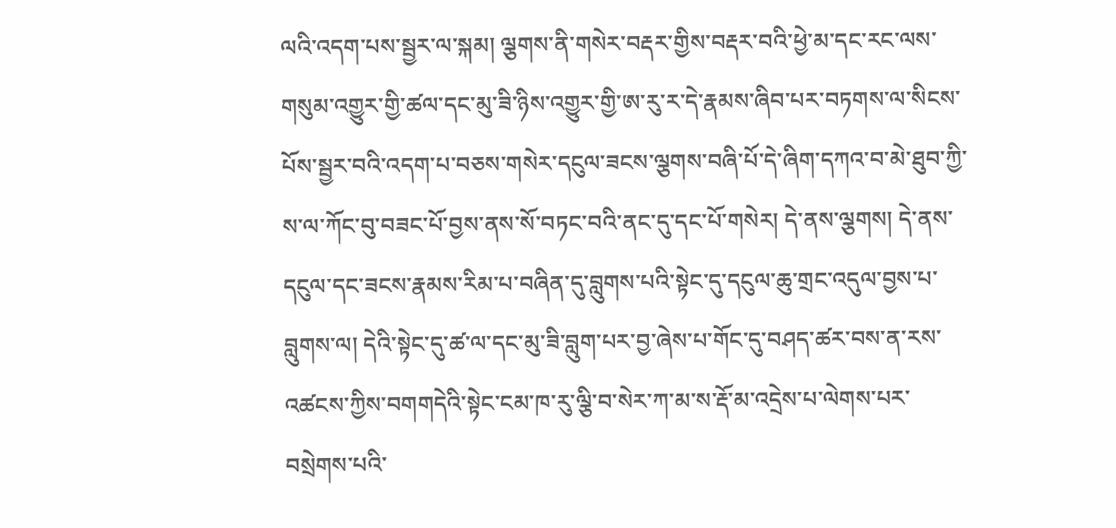ལའི་འདག་པས་སྦྱར་ལ་སྐམ། ལྕགས་ནི་གསེར་བརྡར་གྱིས་བརྡར་བའི་ཕྱེ་མ་དང་རང་ལས་གསུམ་འགྱུར་གྱི་ཚལ་དང་མུ་ཟི་ཉིས་འགྱུར་གྱི་ཨ་རུ་ར་དེ་རྣམས་ཞིབ་པར་བཏགས་ལ་སིངས་པོས་སྦྱར་བའི་འདག་པ་བཅས་གསེར་དངུལ་ཟངས་ལྕགས་བཞི་པོ་དེ་ཞིག་དཀའ་བ་མེ་ཐུབ་ཀྱི་ས་ལ་ཀོང་བུ་བཟང་པོ་བྱས་ནས་སོ་བཏང་བའི་ནང་དུ་དང་པོ་གསེར། དེ་ནས་ལྕགས། དེ་ནས་དངུལ་དང་ཟངས་རྣམས་རིམ་པ་བཞིན་དུ་བླུགས་པའི་སྟེང་དུ་དངུལ་ཆུ་གྲང་འདུལ་བྱས་པ་བླུགས་ལ། དེའི་སྟེང་དུ་ཚ་ལ་དང་མུ་ཟི་བླུག་པར་བྱ་ཞེས་པ་གོང་དུ་བཤད་ཚར་བས་ན་རས་འཚངས་ཀྱིས་བགགདེའི་སྟེང་ངམ་ཁ་རུ་ལྕི་བ་སེར་ཀ་མ་ས་རྡོ་མ་འདྲེས་པ་ལེགས་པར་བསྲེགས་པའི་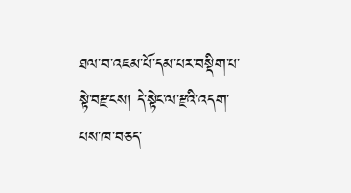ཐལ་བ་འཇམ་པོ་དམ་པར་བསྡིག་པ་སྟེ་བརྫངས། དེ་སྟེང་ལ་རྫའི་འདག་པས་ཁ་བཅད་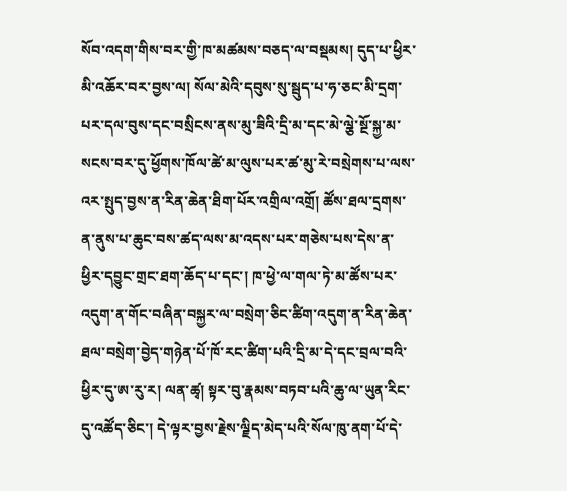སོབ་འདག་གིས་བར་གྱི་ཁ་མཚམས་བཅད་ལ་བསྡམས། དུད་པ་ཕྱིར་མི་འཆོར་བར་བྱས་ལ། སོལ་མེའི་དབུས་སུ་སྦུད་པ་ཧ་ཅང་མི་དྲག་པར་དལ་བུས་དང་བསྲིངས་ནས་མུ་ཟིའི་དྲི་མ་དང་མེ་ལྕེ་སྔོ་སྐྱ་མ་སངས་བར་དུ་ཕྱོགས་ཁོལ་ཚེ་མ་ལུས་པར་ཚ་མུ་རེ་བསྲེགས་པ་ལས་འར་སྤུད་བྱས་ན་རིན་ཆེན་ཐིག་པོར་འགྲིལ་འགྲོ། ཚོས་ཐལ་དྲགས་ན་ནུས་པ་ཆུང་བས་ཚད་ལས་མ་འདས་པར་གཅེས་པས་དེས་ན་ཕྱིར་དབྱུང་གྲང་ཐག་ཆོད་པ་དང་། ཁ་ཕྱེ་ལ་གལ་ཏེ་མ་ཚོས་པར་འདུག་ན་གོང་བཞིན་བསྐྱར་ལ་བསྲེག་ཅིང་ཚིག་འདུག་ན་རིན་ཆེན་ཐལ་བསྲེག་བྱེད་གཉེན་པོ་ཁོ་རང་ཚིག་པའི་དྲི་མ་དེ་དང་བྲལ་བའི་ཕྱིར་དུ་ཨ་རུ་ར། ལན་ཚྭ། སྟར་བུ་རྣམས་བཏབ་པའི་ཆུ་ལ་ཡུན་རིང་དུ་འཚོད་ཅིང་། དེ་ལྟར་བྱས་རྗེས་ལྗིད་མེད་པའི་སོལ་ཁུ་ནག་པོ་དེ་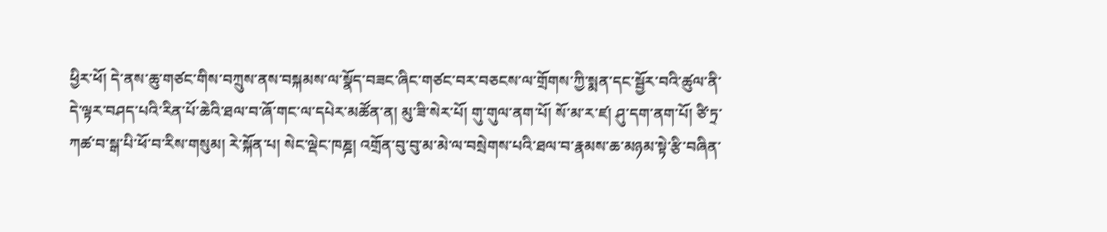ཕྱིར་ཕོ། དེ་ནས་ཆུ་གཙང་གིས་བཀྲུས་ནས་བསྐམས་ལ་སྣོད་བཟང་ཞིང་གཙང་བར་བཅངས་ལ་གྲོགས་ཀྱི་སྨན་དང་སྦྱོར་བའི་ཚུལ་ནི་དེ་ལྟར་བཤད་པའི་རིན་པོ་ཆེའི་ཐལ་བ་ཞོ་གང་ལ་དཔེར་མཚོན་ན། མུ་ཟི་སེར་པོ། གུ་གུལ་ནག་པོ། སོ་མ་ར་ཛ། ཤུ་དག་ནག་པོ། ཙི་ཏྲ་ཀཚ་བ་སྒ་པི་ཕོ་བ་རིས་གསུམ། རེ་སྐོན་པ། སེང་ལྡེང་ཁཎྜ། འགྲོན་བུ་བུ་མ་མེ་ལ་བསྲེགས་པའི་ཐལ་བ་རྣམས་ཆ་མཉམ་སྟེ་རྩི་བཞིན་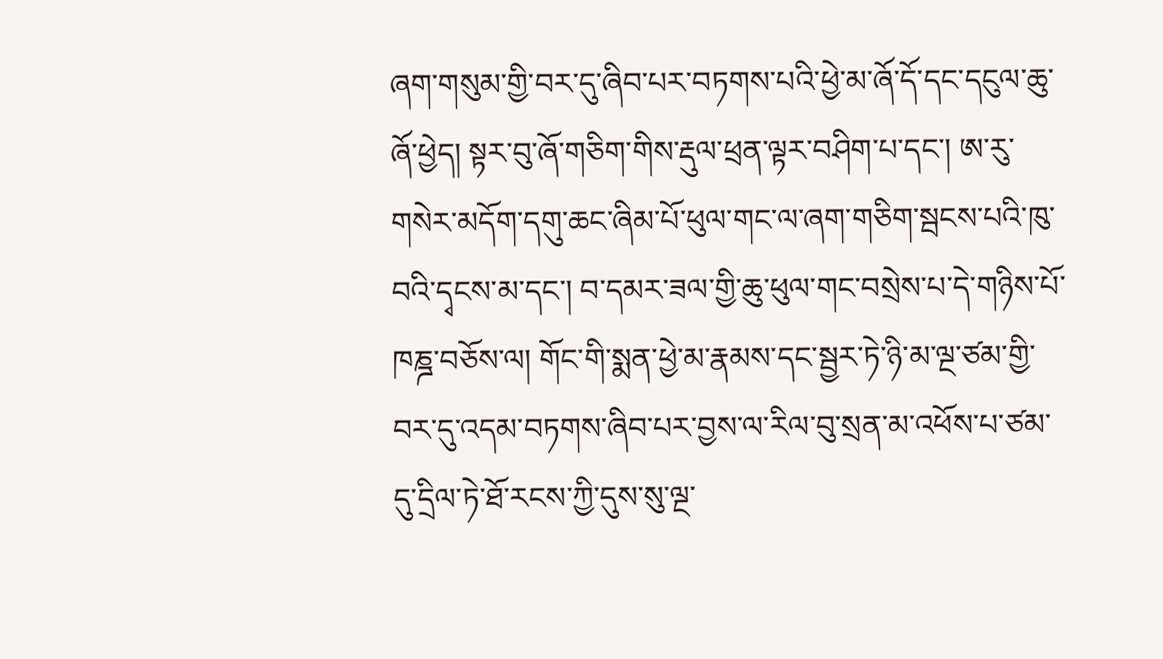ཞག་གསུམ་གྱི་བར་དུ་ཞིབ་པར་བཏགས་པའི་ཕྱེ་མ་ཞོ་དོ་དང་དངུལ་ཆུ་ཞོ་ཕྱེད། སྟར་བུ་ཞོ་གཅིག་གིས་རྡུལ་ཕྲན་ལྟར་བཤིག་པ་དང་། ཨ་རུ་གསེར་མདོག་དགུ་ཆང་ཞིམ་པོ་ཕུལ་གང་ལ་ཞག་གཅིག་སྦངས་པའི་ཁུ་བའི་དྭངས་མ་དང་། བ་དམར་ཟལ་གྱི་ཆུ་ཕུལ་གང་བསྲེས་པ་དེ་གཉིས་པོ་ཁཎྜ་བཅོས་ལ། གོང་གི་སྨན་ཕྱེ་མ་རྣམས་དང་སྦྱར་ཏེ་ཉི་མ་ལྔ་ཙམ་གྱི་བར་དུ་འདམ་བཏགས་ཞིབ་པར་བྱས་ལ་རིལ་བུ་སྲན་མ་འཕོས་པ་ཙམ་དུ་དྲིལ་ཏེ་ཐོ་རངས་ཀྱི་དུས་སུ་ལྔ་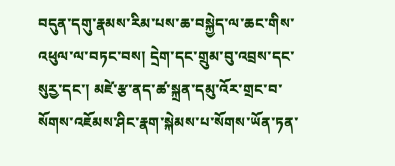བདུན་དགུ་རྣམས་རིམ་པས་ཆ་བསྐྱེད་ལ་ཆང་གིས་འཕུལ་ལ་བཏང་བས། དྲེག་དང་གྲུམ་བུ་འབྲས་དང་སུརྱ་དང་། མཛེ་རྩ་ནད་ཚ་སྐྲན་དམུ་འོར་གྲང་བ་སོགས་འཇོམས་ཤིང་རྣག་སྐེམས་པ་སོགས་ཡོན་ཏན་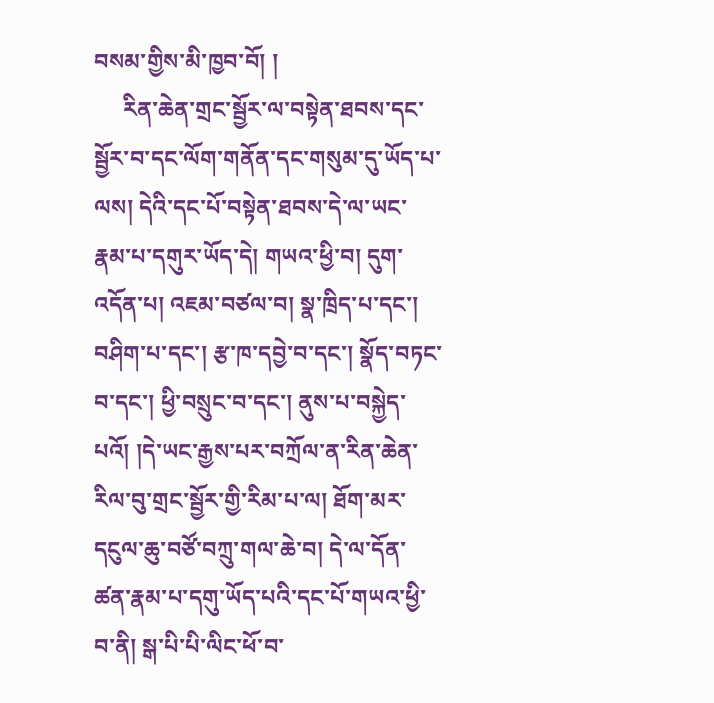བསམ་གྱིས་མི་ཁྱབ་བོ། །
     རིན་ཆེན་གྲང་སྦྱོར་ལ་བསྟེན་ཐབས་དང་སྦྱོར་བ་དང་ལོག་གནོན་དང་གསུམ་དུ་ཡོད་པ་ལས། དེའི་དང་པོ་བསྟེན་ཐབས་དེ་ལ་ཡང་རྣམ་པ་དགུར་ཡོད་དེ། གཡའ་ཕྱི་བ། དུག་འདོན་པ། འཇམ་བཙལ་བ། སྣ་ཁྲིད་པ་དང་། བཤིག་པ་དང་། རྩ་ཁ་དབྱེ་བ་དང་། སྣོད་བཏང་བ་དང་། ཕྱི་བསྲུང་བ་དང་། ནུས་པ་བསྐྱེད་པའོ། །དེ་ཡང་རྒྱས་པར་བཀྲོལ་ན་རིན་ཆེན་རིལ་བུ་གྲང་སྦྱོར་གྱི་རིམ་པ་ལ། ཐོག་མར་དངུལ་ཆུ་བཙོ་བཀྲུ་གལ་ཆེ་བ། དེ་ལ་དོན་ཚན་རྣམ་པ་དགུ་ཡོད་པའི་དང་པོ་གཡའ་ཕྱི་བ་ནི། སྒ་པི་པི་ལིང་ཕོ་བ་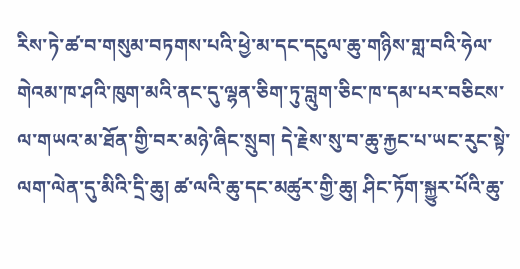རིས་ཏེ་ཚ་བ་གསུམ་བཏགས་པའི་ཕྱེ་མ་དང་དངུལ་ཆུ་གཉིས་གླ་བའི་ཧེལ་གེའམ་ཁ་ཤའི་ཁུག་མའི་ནང་དུ་ལྷན་ཅིག་ཏུ་བླུག་ཅིང་ཁ་དམ་པར་བཅིངས་ལ་གཡའ་མ་ཐོན་གྱི་བར་མཉེ་ཞིང་སྲུབ། དེ་རྗེས་སུ་བ་ཆུ་རྐྱང་པ་ཡང་རུང་སྟེ་ལག་ལེན་དུ་མིའི་དྲི་ཆུ། ཚ་ལའི་ཆུ་དང་མཚུར་གྱི་ཆུ། ཤིང་ཏོག་སྐྱུར་པོའི་ཆུ་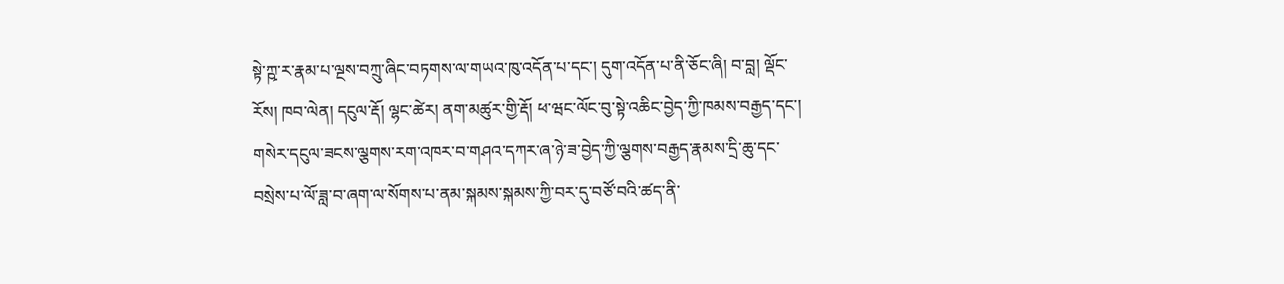སྟེ་ཀྵ་ར་རྣམ་པ་ལྔས་བཀྲུ་ཞིང་བཏགས་ལ་གཡའ་ཁུ་འདོན་པ་དང་། དུག་འདོན་པ་ནི་ཅོང་ཞི། བ་བླ། ལྡོང་རོས། ཁབ་ལེན། དངུལ་རྡོ། ལྷང་ཚེར། ནག་མཚུར་གྱི་རྡོ། ཕ་ཝང་ལོང་བུ་སྟེ་འཆིང་བྱེད་ཀྱི་ཁམས་བརྒྱད་དང་། གསེར་དངུལ་ཟངས་ལྕགས་རག་འཁར་བ་གཤའ་དཀར་ཞ་ཉེ་ཟ་བྱེད་ཀྱི་ལྕགས་བརྒྱད་རྣམས་དྲི་ཆུ་དང་བསྲེས་པ་ལོ་ཟླ་བ་ཞག་ལ་སོགས་པ་ནམ་སྐམས་སྐམས་ཀྱི་བར་དུ་བཙོ་བའི་ཚད་ནི་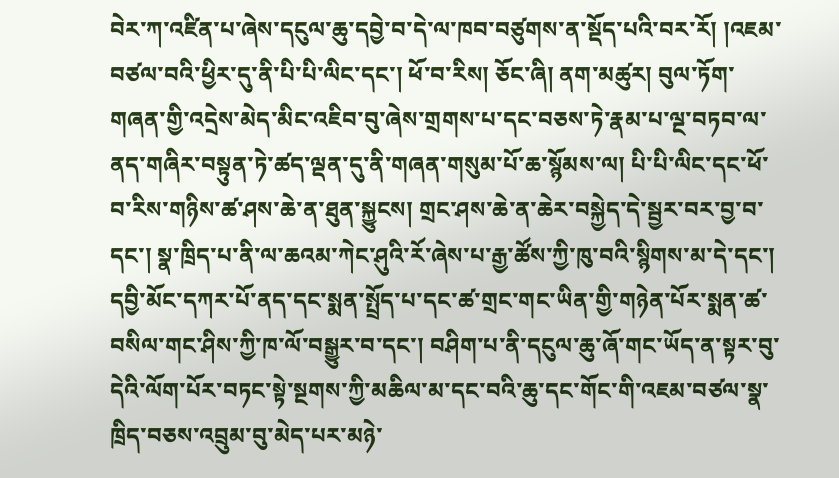བེར་ཀ་འཛིན་པ་ཞེས་དངུལ་ཆུ་དབྱེ་བ་དེ་ལ་ཁབ་བཙུགས་ན་སྡོད་པའི་བར་རོ། །འཇམ་བཙལ་བའི་ཕྱིར་དུ་ནི་པི་པི་ལིང་དང་། ཕོ་བ་རིས། ཅོང་ཞི། ནག་མཚུར། བུལ་ཏོག་གཞན་གྱི་འདྲེས་མེད་མིང་འཇིབ་བུ་ཞེས་གྲགས་པ་དང་བཅས་ཏེ་རྣམ་པ་ལྔ་བཏབ་ལ་ནད་གཞིར་བསྟུན་ཏེ་ཚད་ལྡན་དུ་ནི་གཞན་གསུམ་པོ་ཆ་སྙོམས་ལ། པི་པི་ལིང་དང་ཕོ་བ་རིས་གཉིས་ཚ་ཤས་ཆེ་ན་ཐུན་སྐྱུངས། གྲང་ཤས་ཆེ་ན་ཆེར་བསྐྱེད་དེ་སྦྱར་བར་བྱ་བ་དང་། སྣ་ཁྲིད་པ་ནི་ལ་ཆའམ་ཀེང་ཤུའི་རོ་ཞེས་པ་རྒྱ་ཚོས་ཀྱི་ཁུ་བའི་སྙིགས་མ་དེ་དང་། དབྱི་མོང་དཀར་པོ་ནད་དང་སྨན་སྤྲོད་པ་དང་ཚ་གྲང་གང་ཡིན་གྱི་གཉེན་པོར་སྨན་ཚ་བསིལ་གང་ཤིས་ཀྱི་ཁ་ལོ་བསྒྱུར་བ་དང་། བཤིག་པ་ནི་དངུལ་ཆུ་ཞོ་གང་ཡོད་ན་སྟར་བུ་དེའི་ལོག་པོར་བཏང་སྟེ་སྔགས་ཀྱི་མཆིལ་མ་དང་བའི་ཆུ་དང་གོང་གི་འཇམ་བཙལ་སྣ་ཁྲིད་བཅས་འབྲུམ་བུ་མེད་པར་མཉེ་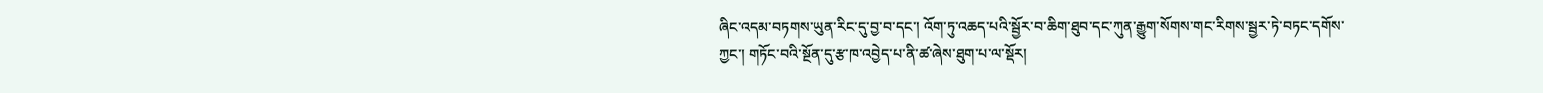ཞིང་འདམ་བཏགས་ཡུན་རིང་དུ་བྱ་བ་དང་། འོག་ཏུ་འཆད་པའི་སྦྱོར་བ་ཆིག་ཐུབ་དང་ཀུན་རྒྱུག་སོགས་གང་རིགས་སྦྱར་ཏེ་བཏང་དགོས་ཀྱང་། གཏོང་བའི་སྔོན་དུ་རྩ་ཁ་འབྱེད་པ་ནི་ཚ་ཞེས་ཐུག་པ་ལ་སྡོར།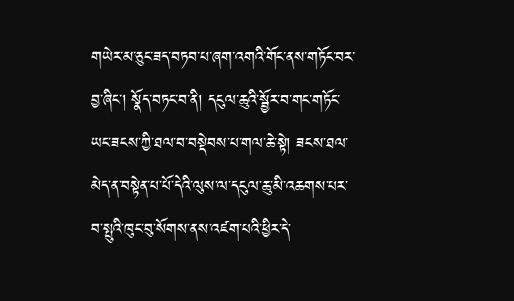གཡེར་མ་ཅུང་ཟད་བཏབ་པ་ཞག་འགའི་གོང་ནས་གཏོང་བར་བྱ་ཞིང་། སྣོད་བཏང་བ་ནི། དངུལ་ཆུའི་སྦྱོར་བ་གང་གཏོང་ཡང་ཟངས་ཀྱི་ཐལ་བ་བསྡེབས་པ་གལ་ཆེ་སྟེ། ཟངས་ཐལ་མེད་ན་བསྟེན་པ་པོ་དེའི་ལུས་ལ་དངུལ་ཆུ་མི་འཆགས་པར་བ་སྤུའི་ཁུང་བུ་སོགས་ནས་འཛག་པའི་ཕྱིར་དེ་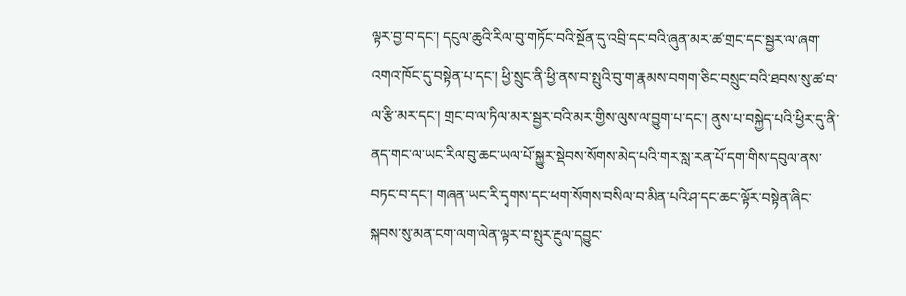ལྟར་བྱ་བ་དང་། དངུལ་ཆུའི་རིལ་བུ་གཏོང་བའི་སྔོན་དུ་འབྲི་དང་བའི་ཞུན་མར་ཚ་གྲང་དང་སྦྱར་ལ་ཞག་འགའ་ཁོང་དུ་བསྟེན་པ་དང་། ཕྱི་སྲུང་ནི་ཕྱི་ནས་བ་སྤུའི་བུ་ག་རྣམས་བགག་ཅིང་བསྲུང་བའི་ཐབས་སུ་ཚ་བ་ལ་རྩི་མར་དང་། གྲང་བ་ལ་ཏིལ་མར་སྦྱར་བའི་མར་གྱིས་ལུས་ལ་བྱུག་པ་དང་། ནུས་པ་བསྐྱེད་པའི་ཕྱིར་དུ་ནི་ནད་གང་ལ་ཡང་རིལ་བུ་ཆང་ཡལ་པོ་སྐྱུར་སྡེབས་སོགས་མེད་པའི་གར་སླ་རན་པོ་དག་གིས་དབུལ་ནས་བཏང་བ་དང་། གཞན་ཡང་རི་དྭགས་དང་ཕག་སོགས་བསིལ་བ་མིན་པའི་ཤ་དང་ཆང་ལྟོར་བསྟེན་ཞིང་སྐབས་སུ་མན་ངག་ལག་ལེན་ལྟར་བ་སྤུར་རྔུལ་དབྱུང་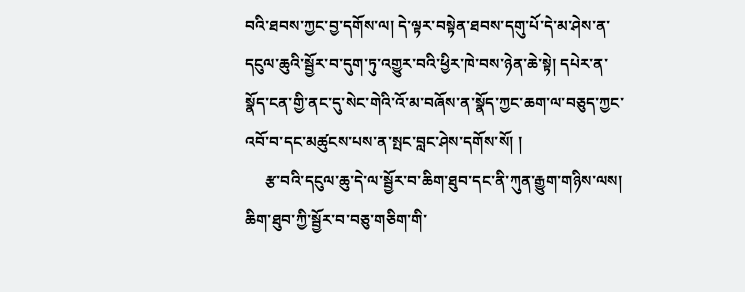བའི་ཐབས་ཀྱང་བྱ་དགོས་ལ། དེ་ལྟར་བསྟེན་ཐབས་དགུ་པོ་དེ་མ་ཤེས་ན་དངུལ་ཆུའི་སྦྱོར་བ་དུག་ཏུ་འགྱུར་བའི་ཕྱིར་ཁེ་བས་ཉེན་ཆེ་སྟེ། དཔེར་ན་སྣོད་ངན་གྱི་ནང་དུ་སེང་གེའི་འོ་མ་བཞོས་ན་སྣོད་ཀྱང་ཆག་ལ་བཅུད་ཀྱང་འབོ་བ་དང་མཚུངས་པས་ན་སྤང་བླང་ཤེས་དགོས་སོ། །
     རྩ་བའི་དངུལ་ཆུ་དེ་ལ་སྦྱོར་བ་ཆིག་ཐུབ་དང་ནི་ཀུན་རྒྱུག་གཉིས་ལས། ཆིག་ཐུབ་ཀྱི་སྦྱོར་བ་བཅུ་གཅིག་གི་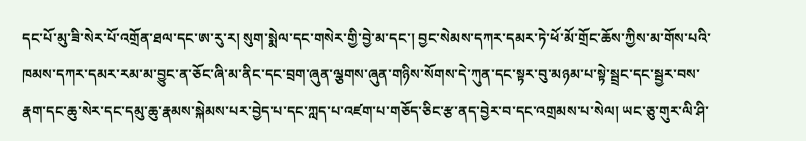དང་པོ་མུ་ཟི་སེར་པོ་འགྲོན་ཐལ་དང་ཨ་རུ་ར། སུག་སྨེལ་དང་གསེར་གྱི་བྱེ་མ་དང་། བྱང་སེམས་དཀར་དམར་ཏེ་ཕོ་མོ་གྲོང་ཆོས་ཀྱིས་མ་གོས་པའི་ཁམས་དཀར་དམར་རམ་མ་བྱུང་ན་ཅོང་ཞི་མ་ནིང་དང་བྲག་ཞུན་ལྕགས་ཞུན་གཉིས་སོགས་དེ་ཀུན་དང་སྟར་བུ་མཉམ་པ་སྟེ་སྦྲང་དང་སྦྱར་བས་རྣག་དང་ཆུ་སེར་དང་དམུ་ཆུ་རྣམས་སྐེམས་པར་བྱེད་པ་དང་ཀླད་པ་འཛག་པ་གཅོད་ཅིང་རྩ་ནད་བྱེར་བ་དང་འགྲམས་པ་སེལ། ཡང་ཅུ་གུར་ལི་ཤི་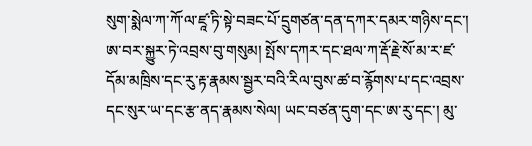སུག་སྨེལ་ཀ་ཀོ་ལ་ཛཱ་ཏི་སྟེ་བཟང་པོ་དྲུགཙན་དན་དཀར་དམར་གཉིས་དང་། ཨ་བར་སྐྱུར་ཏེ་འབྲས་བུ་གསུམ། སྤོས་དཀར་དང་ཐལ་ཀ་རྡོ་རྗེ་སོ་མ་ར་ཛ་དོམ་མཁྲིས་དང་རུ་རྟ་རྣམས་སྦྱར་བའི་རིལ་བུས་ཚ་བ་རྙོགས་པ་དང་འབྲས་དང་སུར་ཡ་དང་རྩ་ནད་རྣམས་སེལ། ཡང་བཙན་དུག་དང་ཨ་རུ་དང་། མུ་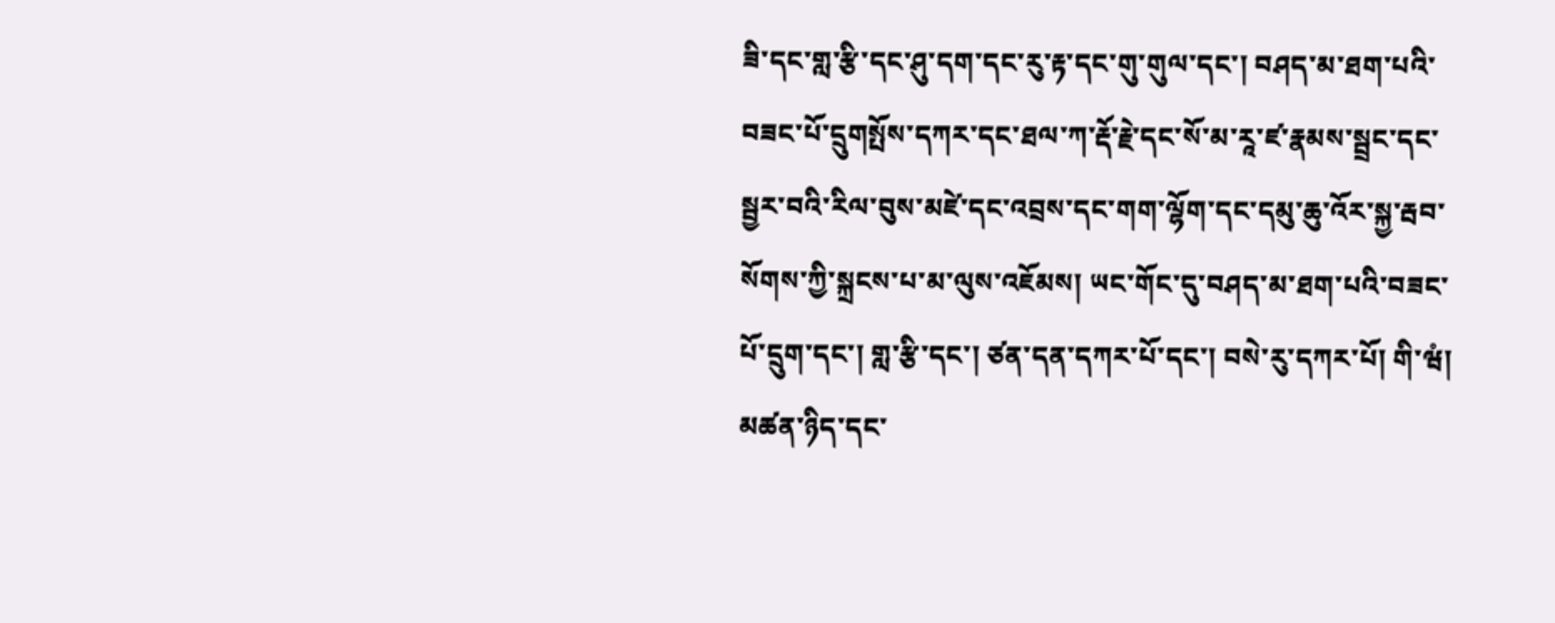ཟི་དང་གླ་རྩི་དང་ཤུ་དག་དང་རུ་རྟ་དང་གུ་གུལ་དང་། བཤད་མ་ཐག་པའི་བཟང་པོ་དྲུགསྤོས་དཀར་དང་ཐལ་ཀ་རྡོ་རྗེ་དང་སོ་མ་རཱ་ཛ་རྣམས་སྦྲང་དང་སྦྱར་བའི་རིལ་བུས་མཛེ་དང་འབྲས་དང་གག་ལྷོག་དང་དམུ་ཆུ་འོར་སྐྱ་རྦབ་སོགས་ཀྱི་སྐྲངས་པ་མ་ལུས་འཇོམས། ཡང་གོང་དུ་བཤད་མ་ཐག་པའི་བཟང་པོ་དྲུག་དང་། གླ་རྩི་དང་། ཙན་དན་དཀར་པོ་དང་། བསེ་རུ་དཀར་པོ། གི་ཝཾ། མཚན་ཉིད་དང་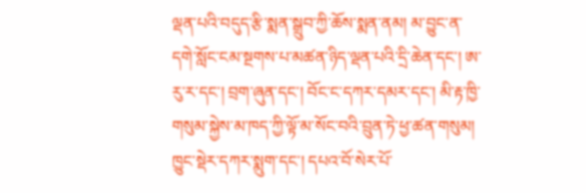ལྡན་པའི་བདུད་རྩི་སྨན་སྒྲུབ་ཀྱི་ཆོས་སྨན་ནམ། མ་བྱུང་ན་དགེ་སློང་ངམ་སྔགས་པ་མཚན་ཉིད་ལྡན་པའི་དྲི་ཆེན་དང་། ཨ་རུ་ར་དང་། བྲག་ཞུན་དང་། བོང་ང་དཀར་དམར་དང་། མི་རྟ་ཁྱི་གསུམ་སྐྱེས་མ་ཁད་ཀྱི་ལྟོ་མ་སོང་བའི་བྲུན་ཏེ་ཕྱ་ཚན་གསུམ། ཁྱུང་སྡེར་དཀར་སྨུག་དང་། དཔའ་བོ་སེར་པོ་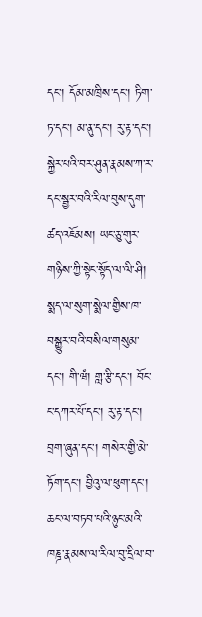དང་། དོམ་མཁྲིས་དང་། ཏིག་ཏ་དང་། མ་ནུ་དང་། རུ་རྟ་དང་། སྐྱེར་པའི་བར་ཤུན་རྣམས་ཀ་ར་དང་སྦྱར་བའི་རིལ་བུས་དུག་ཚད་འཇོམས། ཡང་ཅུ་གུར་གཉིས་ཀྱི་སྟེང་སྟོད་ལ་ལི་ཤི། སྨད་ལ་སུག་སྨེལ་གྱིས་ཁ་བསྒྱུར་བའི་བསིལ་གསུམ་དང་། གི་ཝཾ། གླ་རྩི་དང་། བོང་ང་དཀར་པོ་དང་། རུ་རྟ་དང་། བྲག་ཞུན་དང་། གསེར་གྱི་མེ་ཏོག་དང་། བྱིའུ་ལ་ཕུག་དང་། ཆང་ལ་བཏབ་པའི་ཉུང་མའི་ཁཎྜ་རྣམས་ལ་རིལ་བུ་དྲིལ་བ་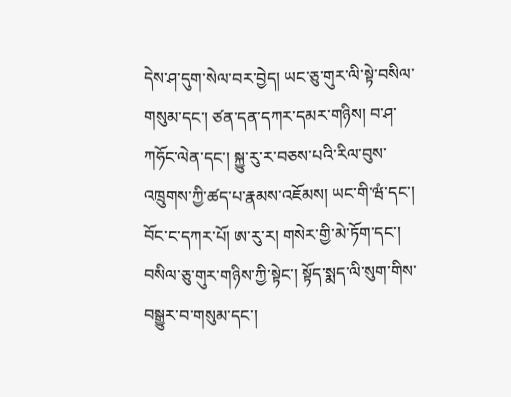དེས་ཤ་དུག་སེལ་བར་བྱེད། ཡང་ཅུ་གུར་ལི་སྟེ་བསིལ་གསུམ་དང་། ཙན་དན་དཀར་དམར་གཉིས། བ་ཤ་ཀཧོང་ལེན་དང་། སྐྱུ་རུ་ར་བཅས་པའི་རིལ་བུས་འཁྲུགས་ཀྱི་ཚད་པ་རྣམས་འཇོམས། ཡང་གི་ཝཾ་དང་། བོང་ང་དཀར་པོ། ཨ་རུ་ར། གསེར་གྱི་མེ་ཏོག་དང་། བསིལ་ཅུ་གུར་གཉིས་ཀྱི་སྟེང་། སྟོད་སྨད་ལི་སུག་གིས་བསྒྱུར་བ་གསུམ་དང་།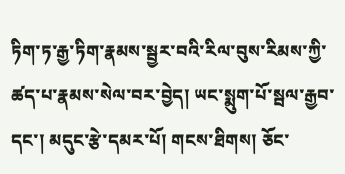ཏིག་ཏ་རྒྱ་ཏིག་རྣམས་སྦྱར་བའི་རིལ་བུས་རིམས་ཀྱི་ཚད་པ་རྣམས་སེལ་བར་བྱེད། ཡང་སྨུག་པོ་སྦལ་རྒྱབ་དང་། མདུང་རྩེ་དམར་པོ། གངས་ཐིགས། ཅོང་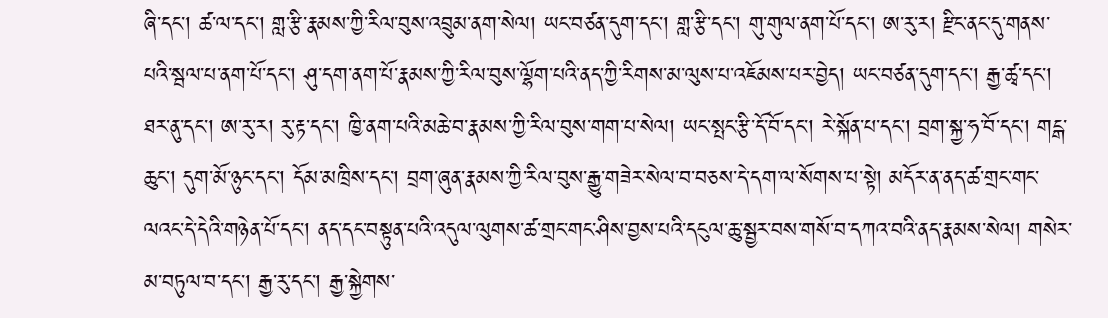ཞི་དང་། ཚ་ལ་དང་། གླ་རྩི་རྣམས་ཀྱི་རིལ་བུས་འབྲུམ་ནག་སེལ། ཡང་བཙན་དུག་དང་། གླ་རྩི་དང་། གུ་གུལ་ནག་པོ་དང་། ཨ་རུ་ར། རྫིང་ནང་དུ་གནས་པའི་སྦལ་པ་ནག་པོ་དང་། ཤུ་དག་ནག་པོ་རྣམས་ཀྱི་རིལ་བུས་ལྷོག་པའི་ནད་ཀྱི་རིགས་མ་ལུས་པ་འཇོམས་པར་བྱེད། ཡང་བཙན་དུག་དང་། རྒྱ་ཚྭ་དང་། ཐར་ནུ་དང་། ཨ་རུ་ར། རུ་རྟ་དང་། ཁྱི་ནག་པའི་མཆེ་བ་རྣམས་ཀྱི་རིལ་བུས་གག་པ་སེལ། ཡང་སྤང་རྩི་དོ་བོ་དང་། རེ་སྐོན་པ་དང་། བྲག་སྐྱ་ཧ་བོ་དང་། གངྒ་ཆུང་། དུག་མོ་ཉུང་དང་། དོམ་མཁྲིས་དང་། བྲག་ཞུན་རྣམས་ཀྱི་རིལ་བུས་རྒྱུ་གཟེར་སེལ་བ་བཅས་དེ་དག་ལ་སོགས་པ་སྟེ། མདོར་ན་ནད་ཚ་གྲང་གང་ལའང་དེ་དེའི་གཉེན་པོ་དང་། ནད་དང་བསྟུན་པའི་འདུལ་ལུགས་ཚ་གྲང་གང་ཤིས་བྱས་པའི་དངུལ་ཆུ་སྦྱར་བས་གསོ་བ་དཀའ་བའི་ནད་རྣམས་སེལ། གསེར་མ་བཏུལ་བ་དང་། རྒྱ་རུ་དང་། རྒྱ་སྐྱེགས་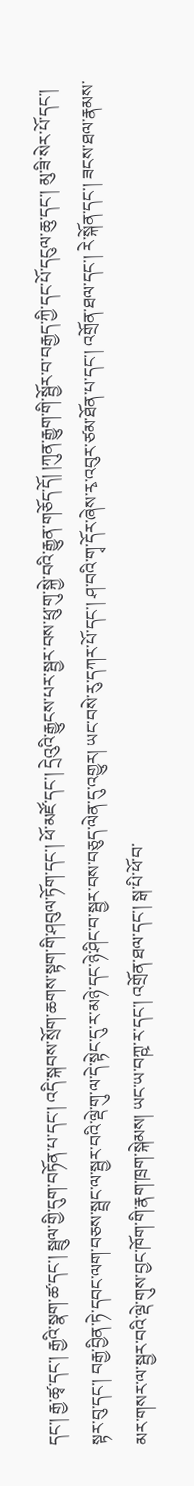དང་། རྒྱ་ཚྭ་དང་། རྒྱའི་སྣག་ཚ་དང་། སྦྲུལ་གྱི་དུག་བཏོན་པ་དང་། འདི་སྐབས་སྲོག་ཆགས་སྟག་གི་ཤབུལ་ཏོག་དང་། ཕོ་མཛོ་དང་། དྲེའུའི་རྒྱུངས་པར་སྦྱར་བས་ཕྲུ་གུ་སྐྱེ་བའི་རྒྱུན་གཅོད་དོ། །ཀུན་རྒྱུག་གི་སྦྱོར་བ་བརྒྱད་ཀྱི་དང་པོ་དངུལ་ཆུ་དང་། མུ་ཟི་སེར་པོ་དང་། སྟར་བུ་དང་། བརྒྱ་བྱིན་ཏེ་དབང་ལག་བཅས་སྦྲང་ལ་སྦྱར་བའི་ལྡེ་གུ་ལ་དེ་སྟེང་དུ་ར་མཉེ་དང་ཉེ་ཤིང་བ་སྦྱར་བས་བཅུད་ལེན་དུ་འགྱུར། ཡང་བསེ་རུ་དཀར་པོ་དང་། ཤ་བའི་གྭ་དོར་ཞེས་རྭ་འབུར་ཙམ་ཐོན་པ་དང་། འགྲོན་ཐལ་དང་། རེ་སྐོན་དང་། ཟངས་ཐལ་རྣམས་མར་གསར་ལ་སྦྱར་བའི་ལྡེ་གུས་བྱང་ཁོག་གི་རྣག་ཁྲག་སྐེམས། ཡང་ཡ་བཀྵ་ར་དང་། འགྲོན་ཐལ་དང་། སྒ་པི་ཕོ་བ་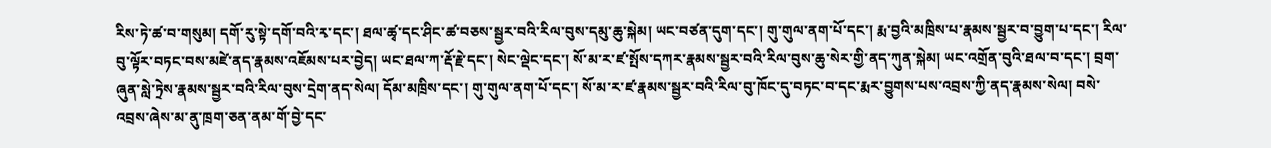རིས་ཏེ་ཚ་བ་གསུམ། དགོ་རུ་སྟེ་དགོ་བའི་རྭ་དང་། ཐལ་ཚྭ་དང་ཤིང་ཚ་བཅས་སྦྱར་བའི་རིལ་བུས་དམུ་ཆུ་སྐེམ། ཡང་བཙན་དུག་དང་། གུ་གུལ་ནག་པོ་དང་། རྨ་བྱའི་མཁྲིས་པ་རྣམས་སྦྱར་བ་བྱུག་པ་དང་། རིལ་བུ་ལྟོར་བཏང་བས་མཛེ་ནད་རྣམས་འཇོམས་པར་བྱེད། ཡང་ཐལ་ཀ་རྡོ་རྗེ་དང་། སེང་ལྡེང་དང་། སོ་མ་ར་ཛ་སྤོས་དཀར་རྣམས་སྦྱར་བའི་རིལ་བུས་ཆུ་སེར་གྱི་ནད་ཀུན་སྐེམ། ཡང་འགྲོན་བུའི་ཐལ་བ་དང་། བྲག་ཞུན་སླེ་ཏྲེས་རྣམས་སྦྱར་བའི་རིལ་བུས་དྲེག་ནད་སེལ། དོམ་མཁྲིས་དང་། གུ་གུལ་ནག་པོ་དང་། སོ་མ་ར་ཛ་རྣམས་སྦྱར་བའི་རིལ་བུ་ཁོང་དུ་བཏང་བ་དང་རྨར་བྱུགས་པས་འབྲས་ཀྱི་ནད་རྣམས་སེལ། བསེ་འབྲས་ཞེས་མ་ནུ་ཁྲག་ཅན་ནམ་གོ་བྱེ་དང་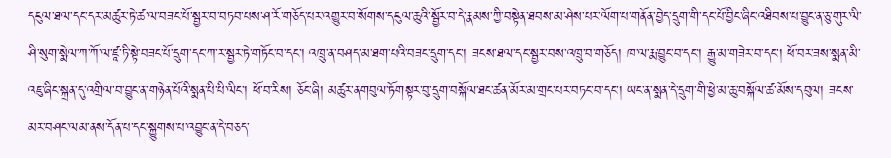དངུལ་ཐལ་དང་དར་མཚུར་ཏེ་ཚ་ལ་བཟང་པོ་སྦྱར་བ་བཏབ་པས་ཤ་རོ་གཅོད་པར་འགྱུར་བ་སོགས་དངུལ་ཆུའི་སྦྱོར་བ་དེ་རྣམས་ཀྱི་བསྟེན་ཐབས་མ་ཤེས་པར་ལོག་པ་གནོན་བྱེད་དྲུག་གི་དང་པོ་བྱིང་ཞིང་འཐིབས་པ་བྱུང་ན་ཅུ་གུར་ལི་ཤི་སུག་སྨེལ་ཀ་ཀོ་ལ་ཛཱ་ཏི་སྟེ་བཟང་པོ་དྲུག་དང་ཀ་ར་སྦྱར་ཏེ་གཏོང་བ་དང་། འཁྲུ་ན་བཤད་མ་ཐག་པའི་བཟང་དྲུག་དང་། ཟངས་ཐལ་དང་སྦྱར་བས་འཁྲུ་བ་གཅོད། ཁ་ལ་རྨ་བྱུང་བ་དང་། རྒྱུ་མ་གཟེར་བ་དང་། ཕོ་བར་ཟས་སྨན་མི་འཇུ་ཞིང་སྐྲན་དུ་འགྲིལ་བ་བྱུང་ན་གཉེན་པོའི་སྨན་པི་པི་ལིང་། ཕོ་བ་རིས། ཅོང་ཞི། མཚུར་ནགབུལ་ཏོགསྟར་བུ་དྲུག་བསྐོལ་ཐང་ཚན་མོར་མ་གྲང་པར་བཏང་བ་དང་། ཡང་ན་སྨན་དེ་དྲུག་གི་ཕྱེ་མ་ཆུ་བསྐོལ་ཚ་མོས་དབུལ། ཟངས་མར་བཤང་ལམ་ནས་དོན་པ་དང་སྐྱུགས་པ་འབྱུང་ན་དེ་བཅད་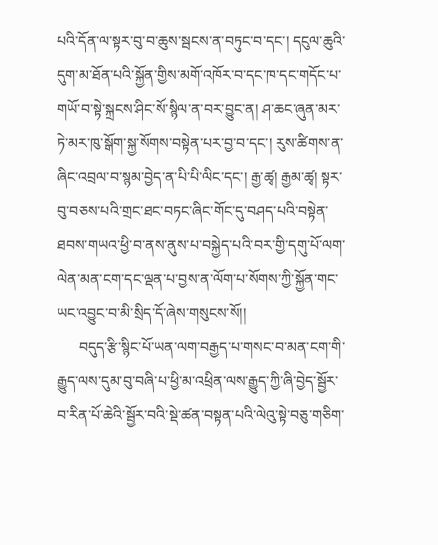པའི་དོན་ལ་སྟར་བུ་བ་ཆུས་སྦངས་ན་བཏུང་བ་དང་། དངུལ་ཆུའི་དུག་མ་ཐོན་པའི་སྐྱོན་གྱིས་མགོ་འཁོར་བ་དང་ཁ་དང་གདོང་པ་གཡོ་བ་སྟེ་སྐྲངས་ཤིང་སོ་སྙིལ་ན་བར་བྱུང་ན། ཤ་ཆང་ཞུན་མར་ཏེ་མར་ཁུ་སྒོག་སྐྱ་སོགས་བསྟེན་པར་བྱ་བ་དང་། རུས་ཚིགས་ན་ཞིང་འབྲལ་བ་སྙམ་བྱེད་ན་པི་པི་ལིང་དང་། རྒྱ་ཚྭ། རྒྱམ་ཚྭ། སྟར་བུ་བཅས་པའི་གྲང་ཐང་བཏང་ཞིང་གོང་དུ་བཤད་པའི་བསྟེན་ཐབས་གཡའ་ཕྱི་བ་ནས་ནུས་པ་བསྐྱེད་པའི་བར་གྱི་དགུ་པོ་ལག་ལེན་མན་ངག་དང་ལྡན་པ་བྱས་ན་ལོག་པ་སོགས་ཀྱི་སྐྱོན་གང་ཡང་འབྱུང་བ་མི་སྲིད་དོ་ཞེས་གསུངས་སོ།།
      བདུད་རྩི་སྙིང་པོ་ཡན་ལག་བརྒྱད་པ་གསང་བ་མན་ངག་གི་རྒྱུད་ལས་དུམ་བུ་བཞི་པ་ཕྱི་མ་འཕྲིན་ལས་རྒྱུད་ཀྱི་ཞི་བྱེད་སྦྱོར་བ་རིན་པོ་ཆེའི་སྦྱོར་བའི་སྡེ་ཚན་བསྟན་པའི་ལེའུ་སྟེ་བཅུ་གཅིག་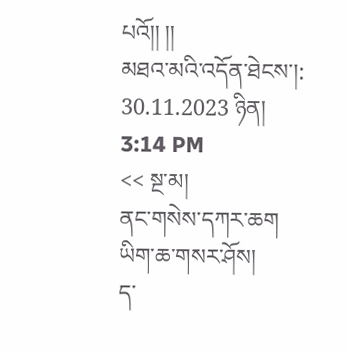པའོ།། །།
མཐའ་མའི་འདོན་ཐེངས་།: 30.11.2023 ཉིན། 3:14 PM
<< སྔ་མ།
ནང་གསེས་དཀར་ཆག
ཡིག་ཆ་གསར་ཤོས།
ད་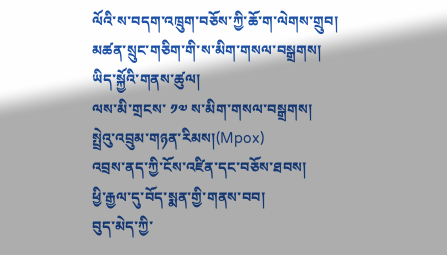ལོའི་ས་བདག་འཁྲུག་བཅོས་ཀྱི་ཆོ་ག་ལེགས་གྲུབ།
མཚན་སྲུང་གཅིག་གི་ས་མིག་གསལ་བསྒྲགས།
ཡིད་སྐྱོའི་གནས་ཚུལ།
ལས་མི་གྲངས་ ༡༧ ས་མིག་གསལ་བསྒྲགས།
སྤྲེའུ་འབྲུམ་གཉན་རིམས།(Mpox)
འབྲས་ནད་ཀྱི་ངོས་འཛིན་དང་བཅོས་ཐབས།
ཕྱི་རྒྱལ་དུ་བོད་སྨན་གྱི་གནས་བབ།
བུད་མེད་ཀྱི་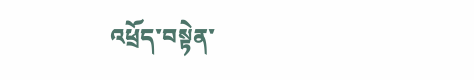འཕྲོད་བསྟེན་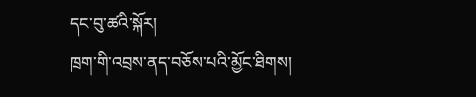དང་བུ་ཚའི་སྐོར།
ཁྲག་གི་འབྲས་ནད་བཅོས་པའི་མྱོང་ཐིགས།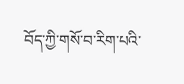བོད་ཀྱི་གསོ་བ་རིག་པའི་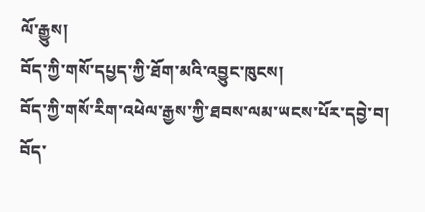ལོ་རྒྱུས།
བོད་ཀྱི་གསོ་དཔྱད་ཀྱི་ཐོག་མའི་འབྱུང་ཁུངས།
བོད་ཀྱི་གསོ་རིག་འཕེལ་རྒྱས་ཀྱི་ཐབས་ལམ་ཡངས་པོར་དབྱེ་བ།
བོད་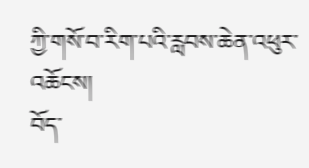ཀྱི་གསོ་བ་རིག་པའི་རླབས་ཆེན་འཕུར་འཆོངས།
བོད་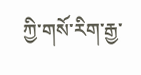ཀྱི་གསོ་རིག་རྒྱ་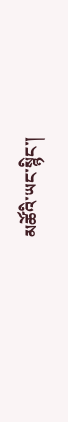མཚོའི་ཡང་སྙིང་།